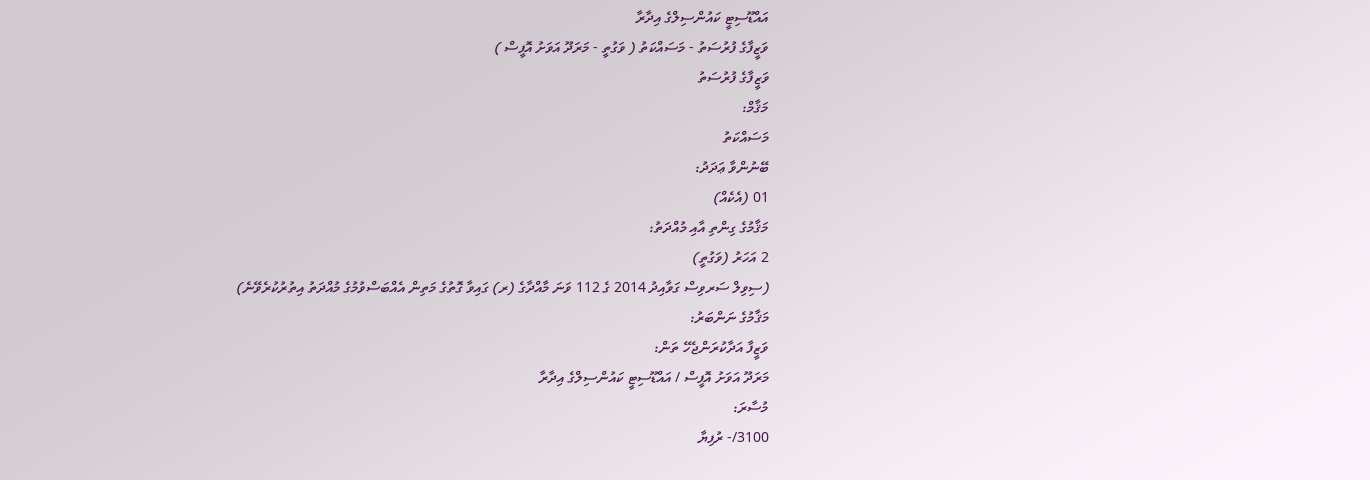އައްޑޫސިޓީ ކައުންސިލްގެ އިދާރާ
ވަޒީފާގެ ފުރުސަތު - މަސައްކަތު ( ވަގުތީ - މަރަދޫ އަވަށު އޮފީސް )
ވަޒީފާގެ ފުރުސަތު
މަޤާމް:
މަސައްކަތު
ބޭނުންވާ ޢަދަދު:
01 (އެކެއް)
މަޤާމުގެ ގިންތި އާއި މުއްދަތު:
2 އަހަރު (ވަގުތީ)
(ސިވިލް ސަރވިސް ގަވާއިދު 2014 ގެ 112 ވަނަ މާއްދާގެ (ރ) ގައިވާ ގޮތުގެ މަތިން އެއްބަސްވުމުގެ މުއްދަތު އިތުރުކުރެވޭނެ)
މަޤާމުގެ ނަންބަރު:
ވަޒީފާ އަދާކުރަންޖެހޭ ތަން:
މަރަދޫ އަވަށު އޮފީސް / އައްޑޫސިޓީ ކައުންސިލްގެ އިދާރާ
މުސާރަ:
3100/- ރުފިޔާ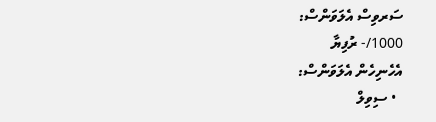ސަރވިސް އެލަވަންސް:
1000/- ރުފިޔާ
އެހެނިހެން އެލަވަންސް:
  • ސިވިލް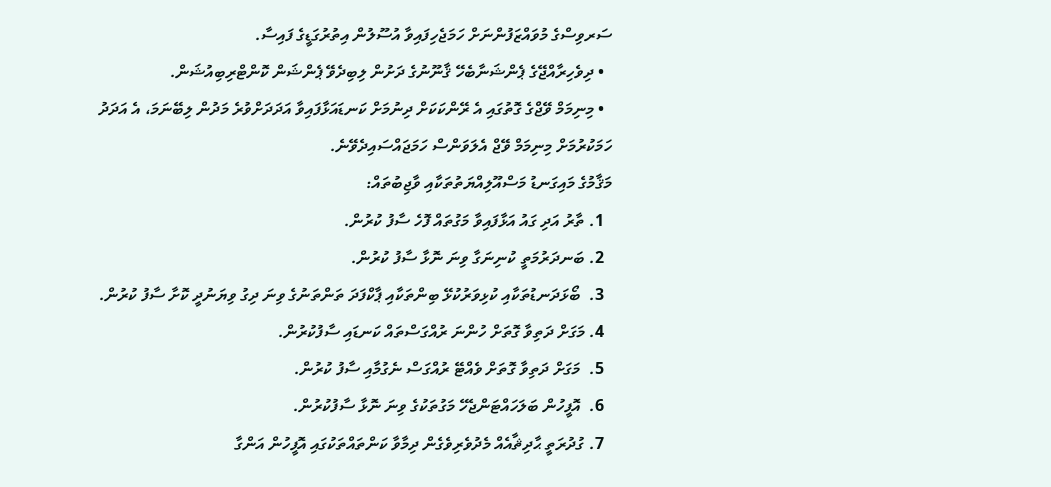ސަރވިސްގެ މުވައްޒަފުންނަށް ހަމަޖެހިފައިވާ އުސޫލުން އިތުރުގަޑީގެ ފައިސާ.
  • ދިވެހިރާއްޖޭގެ ޕެންޝަނާބެހޭ ޤާނޫނުގެ ދަށުން ލިބިދެވޭ ޕެންޝަން ކޮންޓްރިބިއުޝަން.
  • މިނިމަމް ވޭޖްގެ ގޮތުގައި އެ ރޭންކަކަށް ދިނުމަށް ކަނޑައަޅާފައިވާ އަދަދަށްވުރެ މަދުން ލިބޭނަމަ، އެ އަދަދު ހަމަކުރުމަށް މިނިމަމް ވޭޖް އެލަވަންސް ހަމަޖައްސައިދެވޭނެ.
މަޤާމުގެ މައިގަނޑު މަސްއޫލިއްޔަތުތަކާއި ވާޖިބުތައް:
  1. ތާރު އަދި ގައު އަޅާފައިވާ މަގުތައް ފޮހެ ސާފު ކުރުން.
  2. ބަނދަރުމަތީ ކުނިނަގާ ވިނަ ނޮޅާ ސާފު ކުރުން.
  3.  ބޯޅަދަނޑުތަކާއި ކުޅިވަރުކުޅޭ ބިންތަކާއި ޕާކްފަދަ ތަންތަނުގެ ވިނަ ދިގު ވިޔަނުދީ ކޮށާ ސާފު ކުރުން.
  4. މަގަށް ދަތިވާ ގޮތަށް ހުންނަ ރުއްގަސްތައް ކަނޑައި ސާފުކުރުން.
  5.  މަގަށް ދަތިވާ ގޮތަށް ވެއްޓޭ ރުއްގަސް ނެގުމާއި ސާފު ކުރުން.
  6.  އޮފީހުން ބަލަހައްޓަންޖެހޭ މަގުތަކުގެ ވިނަ ނޮޅާ ސާފުކުރުން.
  7. ގުދުރަތީ ޙާދިޘާއެއް މެދުވެރިވެގެން ދިމާވާ ކަންތައްތަކުގައި އޮފީހުން އަންގާ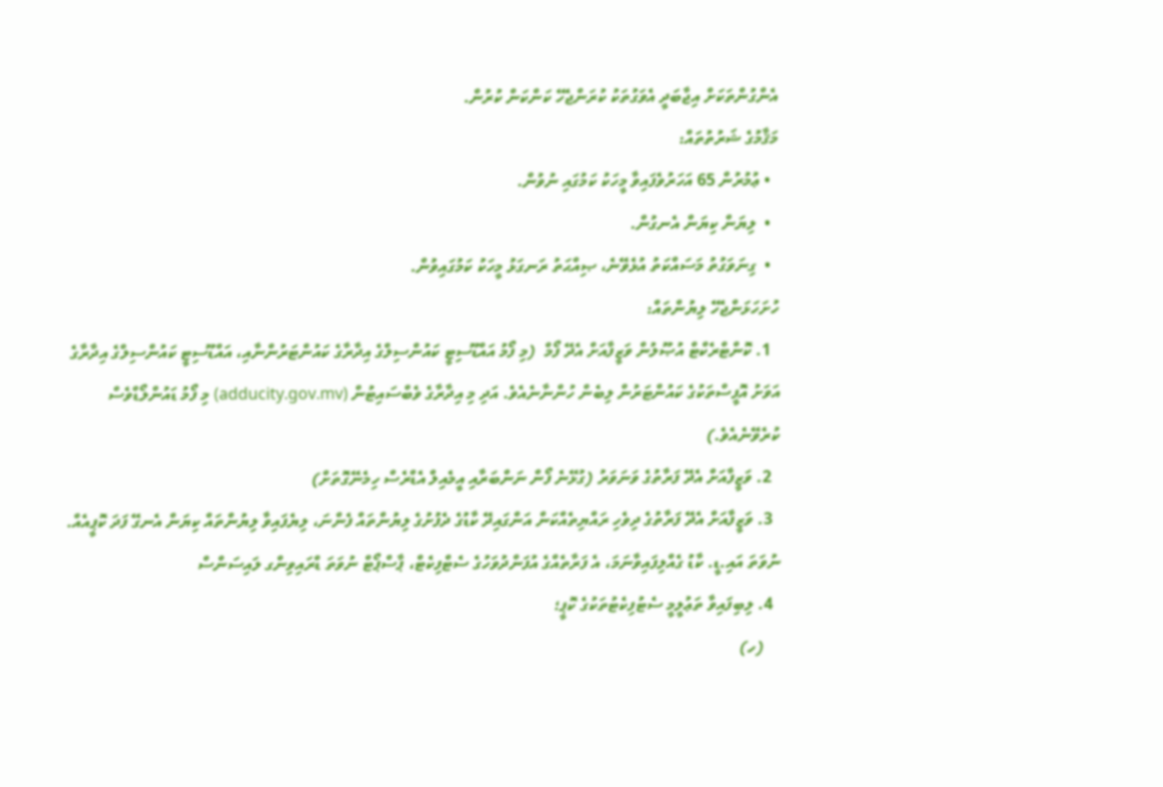އެންގުންތަކަށް އިޖާބަދީ އެވަގުތަކު ކުރަންޖެހޭ ކަންކަން ކުރުން.
މަޤާމުގެ ޝަރުތުތައް:
  • ޢުމުރުން 65 އަހަރުވެފައިވާ މީހަކު ކަމުގައި ނުވުން.
  •  ލިޔަން ކިޔަން އެނގުން.
  •  ގިނަވަގުތު މަސައްކަތު އުޅެވޭނެ، ޞިއްޙަތު ރަނގަޅު މީހަކު ކަމުގައިވުން.
ހުށަހަޅަންޖެހޭ ލިޔުންތައް:
  1. ކޮންޓްރެކްޓް އުޞޫލުން ވަޒީފާއަށް އެދޭ ފޯމް  (މި ފޯމު އައްޑޫސިޓީ ކައުންސިލްގެ އިދާރާގެ ކައުންޓަރުންނާއި، އައްޑޫސިޓީ ކައުންސިލްގެ އިދާރާގެ އަވަށު އޮފީސްތަކުގެ ކައުންޓަރުން ލިބެން ހުންނާނެއެވެ. އަދި މި އިދާރާގެ ވެބްސައިޓުން (adducity.gov.mv) މި ފޯމު ޑައުންލޯޑްވެސް ކުރެވޭނެއެވެ.)
  2. ވަޒީފާއަށް އެދޭ ފަރާތުގެ ވަނަވަރު (ގުޅޭނެ ފޯން ނަންބަރާއި އީމެއިލް އެޑްރެސް ހިމެނޭގޮތަށް)
  3. ވަޒީފާއަށް އެދޭ ފަރާތުގެ ދިވެހި ރައްޔިތެއްކަން އަންގައިދޭ ކާޑުގެ ދެފުށުގެ ލިޔުންތައް ފެންނަ، ލިޔެފައިވާ ލިޔުންތައް ކިޔަން އެނގޭ ފަދަ ކޮޕީއެއް. ނުވަތަ އައި.ޑީ. ކާޑު ގެއްލިފައިވާނަމަ، އެ ފަރާތެއްގެ އުފަންދުވަހުގެ ސެޓްފިކެޓް، ޕާސްޕޯޓް ނުވަތަ ޑްރައިވިންގ ލައިސަންސް
  4. ލިބިފައިވާ ތަޢުލީމީ ސެޓުފިކެޓުތަކުގެ ކޮޕީ؛
    (ހ)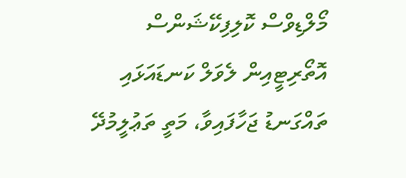މޯލްޑިވްސް ކޮލިފިކޭޝަންސް އޮތޯރިޓީއިން ލެވަލް ކަނޑައަޅައި ތައްގަނޑު ޖަހާފައިވާ، މަތީ ތަޢުލީމުދޭ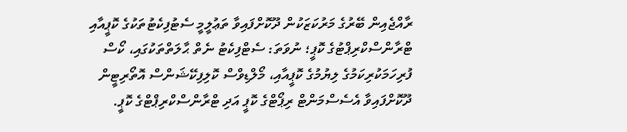ރާއްޖެއިން ބޭރުގެ މަރުކަޒަކުން ދޫކޮށްފައިވާ ތަޢުލީމީ ސެޓުފިކެޓުތަކުގެ ކޮޕީއާއި ޓްރާންސްކްރިޕްޓުގެ ކޮޕީ؛ ނުވަތަ: ސެޓްފިކެޓު ނެތް ޙާލަތްތަކުގައި، ކޯސް ފުރިހަމަކުރިކަމުގެ ލިޔުމުގެ ކޮޕީއާއި، މޯލްޑިވްސް ކޮލިފިކޭޝަންސް އޮތޯރިޓީން ދޫކޮށްފައިވާ އެސެސްމަންޓް ރިޕޯޓްގެ ކޮޕީ އަދި ޓްރާންސްކްރިޕްޓްގެ ކޮޕީ.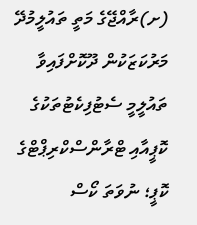(ށ)ރާއްޖޭގެ މަތީ ތައުލީމުދޭ މަރުކަޒަކުން ދޫކޮށްފައިވާ ތައުލީމީ ސެޓުފިކެޓުތަކުގެ ކޮޕީއާއި ޓްރާންސްކްރިޕްޓްގެ ކޮޕީ؛ ނުވަތަ ކޯސް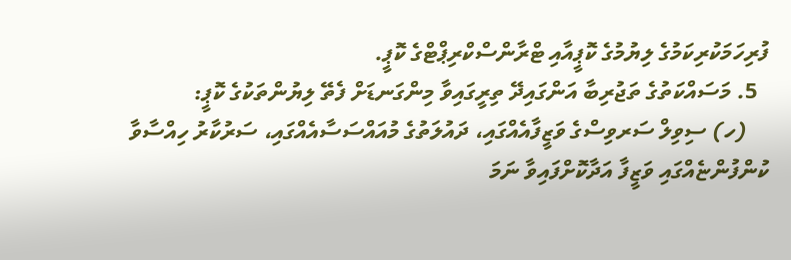ފުރިހަމަކުރިކަމުގެ ލިޔުމުގެ ކޮޕީއާއި ޓްރާންސްކްރިޕްޓްގެ ކޮޕީ.
  5. މަސައްކަތުގެ ތަޖުރިބާ އަންގައިދޭ ތިރީގައިވާ މިންގަނޑަށް ފެތޭ ލިޔުންތަކުގެ ކޮޕީ:
    (ހ) ސިވިލް ސަރވިސްގެ ވަޒީފާއެއްގައި، ދައުލަތުގެ މުއައްސަސާއެއްގައި، ސަރުކާރު ހިއްސާވާ ކުންފުންޏެއްގައި ވަޒީފާ އަދާކޮށްފައިވާ ނަމަ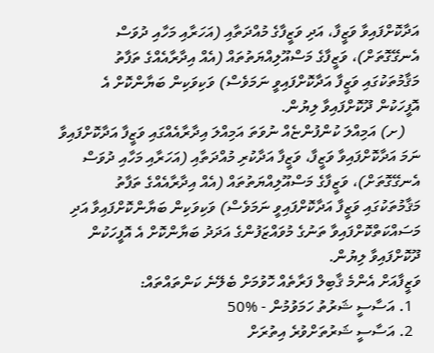އަދާކޮށްފައިވާ ވަޒީފާ، އަދި ވަޒީފާގެ މުއްދަތާއި (އަހަރާއި މަހާއި ދުވަސް އެނގޭގޮތަށް)، ވަޒީފާގެ މަސްއޫލިއްޔަތުތައް (އެއް އިދާރާއެއްގެ ތަފާތު މަޤާމުތަކުގައި ވަޒީފާ އަދާކޮށްފައިވީ ނަމަވެސް) ވަކިވަކިން ބަޔާންކޮށް އެ އޮފީހަކުން ދޫކޮށްފައިވާ ލިޔުން.
    (ށ) އަމިއްލަ ކުންފުންޏެއް ނުވަތަ އަމިއްލަ އިދާރާއެއްގައި ވަޒީފާ އަދާކޮށްފައިވާ ނަމަ އަދާކޮށްފައިވާ ވަޒީފާ، ވަޒީފާ އަދާކުރި މުއްދަތާއި (އަހަރާއި މަހާއި ދުވަސް އެނގޭގޮތަށް)، ވަޒީފާގެ މަސްއޫލިއްޔަތުތައް (އެއް އިދާރާއެއްގެ ތަފާތު މަޤާމުތަކުގައި ވަޒީފާ އަދާކޮށްފައިވީ ނަމަވެސް) ވަކިވަކިން ބަޔާންކޮށްފައިވާ އަދި މަސައްކަތްކޮށްފައިވާ ތަނުގެ މުވައްޒަފުންގެ އަދަދު ބަޔާންކޮށް އެ އޮފީހަކުން ދޫކޮށްފައިވާ ލިޔުން.
ވަޒީފާއަށް އެންމެ ޤާބިލް ފަރާތެއް ހޮވުމަށް ބެލޭނެ ކަންތައްތައް:
  1. އަސާސީ ޝަރުތު ހަމަވުމުން - %50
  2. އަސާސީ ޝަރުތަށްވުރެ އިތުރަށް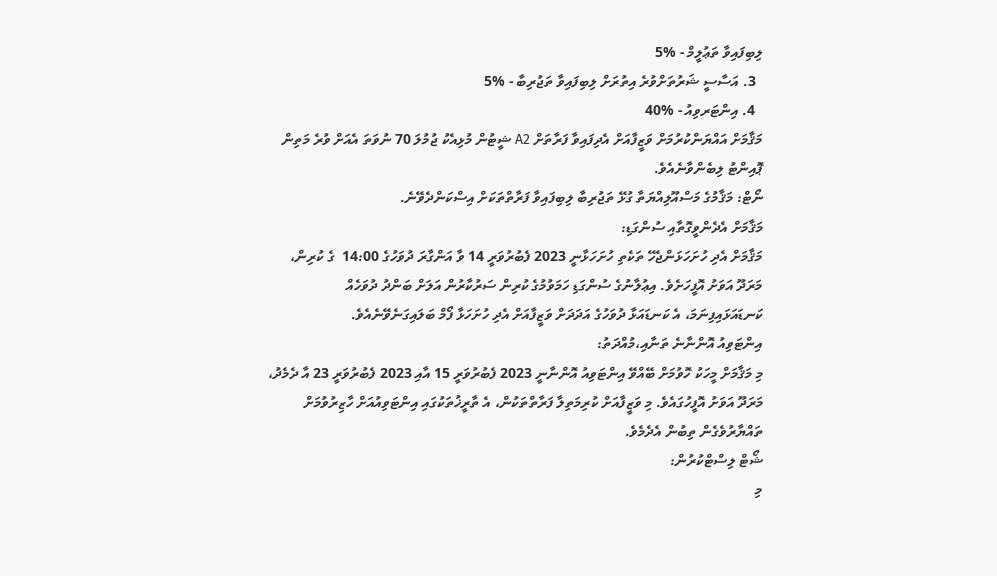ލިބިފައިވާ ތަޢުލީމް - %5
  3. އަސާސީ ޝަރުތަށްވުރެ އިތުރަށް ލިބިފައިވާ ތަޖުރިބާ - %5
  4. އިންޓަރވިއު - %40
މަޤާމަށް އައްޔަންކުރުމަށް ވަޒީފާއަށް އެދިފައިވާ ފަރާތަށް A2 ޝީޓުން މުޅިއެކު ޖުމުލަ 70 ނުވަތަ އެއަށް ވުރެ މަތިން ޕޮއިންޓު ލިބެންވާނެއެވެ.
ނޯޓް: މަޤާމުގެ މަސްއޫލިއްޔަތާ ގުޅޭ ތަޖުރިބާ ލިބިފައިވާ ފަރާތްތަކަށް އިސްކަންދެވޭނެ.
މަޤާމަށް އެދެންވީގޮތާއި ސުންގަޑި:
މަޤާމަށް އެދި ހުށަހަޅަންޖެހޭ ތަކެތި ހުށަހަޅާނީ 2023 ފެބުރުވަރީ 14 ވާ އަންގާރަ ދުވަހުގެ 14:00  ގެ ކުރިން، މަރަދޫ އަވަށު އޮފީހަށެވެ. އިޢުލާނުގެ ސުންގަޑި ހަމަވުމުގެ ކުރިން ސަރުކާރުން އަލަށް ބަންދު ދުވަހެއް ކަނޑައަޅައިފިނަމަ، އެ ކަނޑައަޅާ ދުވަހުގެ އަދަދަށް ވަޒީފާއަށް އެދި ހުށަހަޅާ ފޯމް ބަލައިގަނެވޭނެއެވެ.
އިންޓަވިއު އޮންނާނެ ތަނާއި،މުއްދަތު:
މި މަޤާމަށް މީހަކު ހޮވުމަށް ބޭއްވޭ އިންޓަވިއު އޮންނާނީ 2023 ފެބުރުވަރީ 15 އާއި 2023 ފެބުރުވަރީ 23 އާ ދެމެދު، މަރަދޫ އަވަށު އޮފީހުގައެވެ. މި ވަޒީފާއަށް ކުރިމަތިލާ ފަރާތްތަކުން، އެ ތާރީޚުތަކުގައި އިންޓަވިއުއަށް ހާޒިރުވުމަށް ތައްޔާރުވެގެން ތިބުން އެދެމެވެ.
ޝޯޓް ލިސްޓްކުރުން:
މި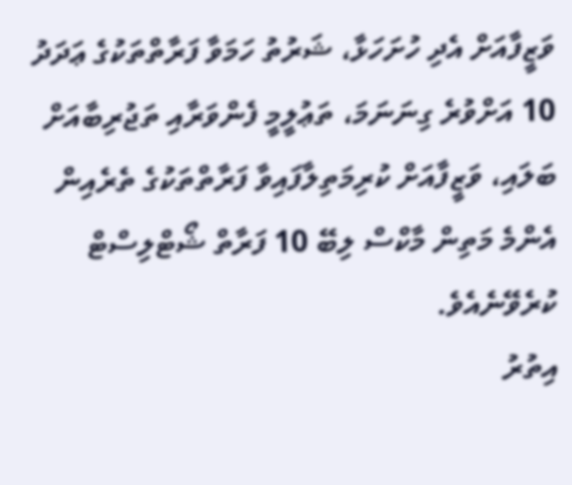ވަޒީފާއަށް އެދި ހުށަހަޅާ، ޝަރުތު ހަމަވާ ފަރާތްތަކުގެ ޢަދަދު 10 އަށްވުރެ ގިނަނަމަ، ތަޢުލީމީ ފެންވަރާއި ތަޖުރިބާއަށް ބަލައި، ވަޒީފާއަށް ކުރިމަތިލާފައިވާ ފަރާތްތަކުގެ ތެރެއިން އެންމެ މަތިން މާކްސް ލިބޭ 10 ފަރާތް ޝޯޓްލިސްޓް ކުރެވޭނެއެވެ.
އިތުރު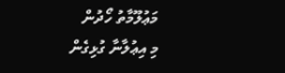މަޢުލޫމާތު ހޯދުން
މި އިޢުލާނާ ގުޅިގެން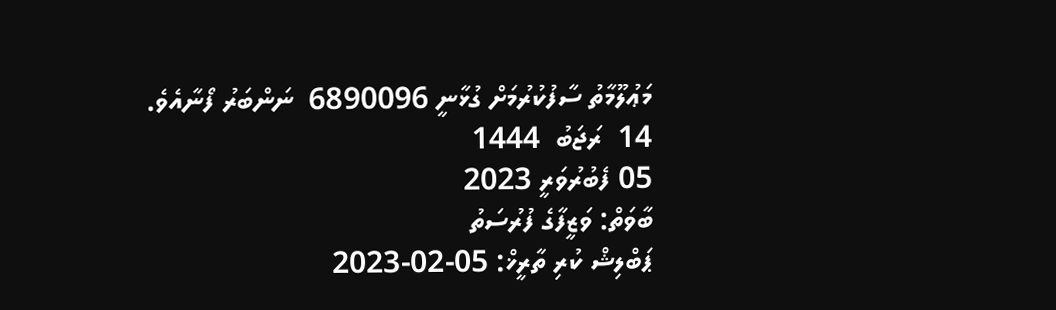މަޢުލޫމާތު ސާފުކުރުމަށް ގުޅާނީ 6890096  ނަންބަރު ފޯނާއެވެ.
14  ރަޖަބު  1444
05 ފެބުރުވަރީ 2023
ބާވަތް: ވަޒީފާގެ ފުރުސަތު
ޕަބްލިޝް ކުރި ތާރީޚް: 05-02-2023